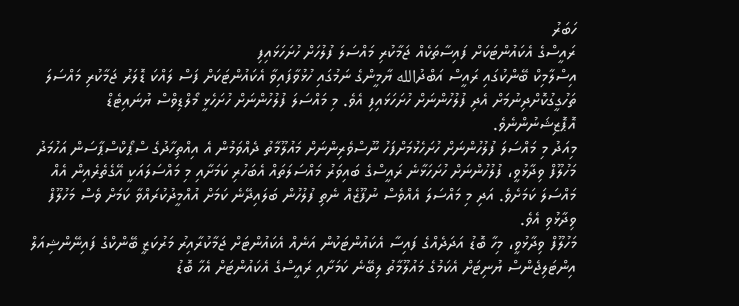ހަބަރު
ރައީސްގެ އެކައުންޓަކަށް ފައިސާތަކެއް ޖަމާކުރި މައްސަލަ ފުލުހަށް ހުށަހަޅައިފި
އިސްލާމިކް ބޭންކުގައި ރައީސް އަބްދުالله ޔާމީންގެ ނަމުގައި ހުޅުވާފައިވާ އެކައުންޓަކަށް ފަސް ލައްކަ ޑޮލަރު ޖަމާކުރި މައްސަލަ ތަހުގީގުކޮށްދިނުމަށް އެދި ފުލުހުންނަށް ހުށަހަޅައިފި އެވެ. މި މައްސަލަ ފުލުހުންނަށް ހުށަހެޅީ މޯލްޑިވްސް ޔުނައިޓެޑް އޮޕޮޒިޝަނުންނެވެ.
މިއަދު މި މައްސަލަ ފުލުހުންނަށް ހުށަހެޅުމަށްފަހު ނޫސްވެރިންނަށް މައުލޫމާތު ދެއްވަމުން އެ އިއްތިހާދުގެ ސްޕޯކްސްޕާސަން އަހުމަދު މަހުލޫފް ވިދާޅުވީ، ފުލުހުންނަށް ހުށަހަޅާނެ ރައީސްގެ ބައިވަރު މައްސަލަތައް އެބަހުރި ކަމަށާއި މި މައްސަލައަކީ އޭގެތެރެއިން އެއް މައްސަލަ ކަމަށެވެ. އަދި މި މައްސަލަ އެއްވެސް ނުފޫޒެއް ނެތި ފުލުހުން ބަލައިދޭނެ ކަމަށް އުއްމީދުކުރައްވާ ކަމަށް ވެސް މަހުލޫފް ވިދާޅުވި އެވެ.
މަހުލޫފް ވިދާޅުވީ، މިހާ ބޮޑު އަދަދެއްގެ ފައިސާ އެކައުންޓަކުން އަނެއް އެކައުންޓަށް ޖަމާކުރާއިރު މަރުކަޒީ ބޭންކްގެ ފައިނޭންޝިއަލް އިންޓަލިޖެންސް ޔުނިޓަށް އެކަމުގެ މައުލޫމާތު ލިބޭނެ ކަމަށާއި ރައީސްގެ އެކައުންޓަށް އެހާ ބޮޑު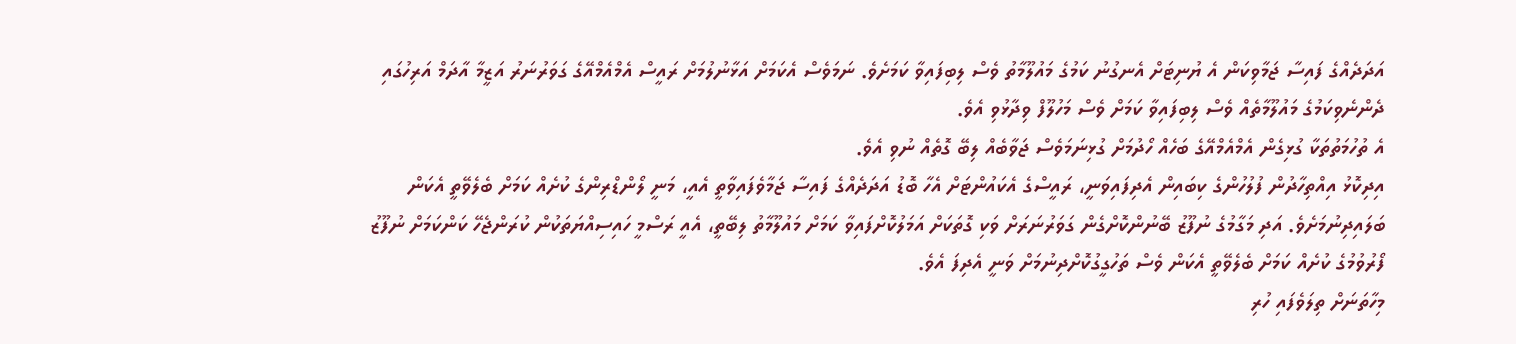އަދަދެއްގެ ފައިސާ ޖަމާވިކަން އެ ޔުނިޓަށް އެނގުނު ކަމުގެ މައުލޫމާތު ވެސް ލިބިފައިވާ ކަމަށެވެ. ނަމަވެސް އެކަމަށް އަޅާނުލުމަށް ރައީސް އެމްއެމްއޭގެ ގަވަރުނަރު އަޒީމާ އާދަމް އަރިހުގައި ދެންނެވިކަމުގެ މައުލޫމާތެއް ވެސް ލިބިފައިވާ ކަމަށް ވެސް މަހުލޫފް ވިދާޅުވި އެވެ.
އެ ތުހުމަތުތަކާ ގުޅިގެން އެމްއެމްއޭގެ ބަހެއް ހޯދުމަށް ގުޅިނަމަވެސް ޖަވާބެއް ލިބޭ ގޮތެއް ނުވި އެވެ.
އިދިކޮޅު އިއްތިހާދުން ފުލުހުންގެ ކިބައިން އެދިފައިވަނީ، ރައީސްގެ އެކައުންޓަށް އެހާ ބޮޑު އަދަދެއްގެ ފައިސާ ޖަމާވެފައިވާތީ އެއީ، މަނީ ލޯންޑްރިންގެ ކުށެއް ކަމަށް ބެލެވޭތީ އެކަން ބަލައިދިނުމަށެވެ. އަދި މަގާމުގެ ނުފޫޒު ބޭނުންކޮށްގެން ގަވަރުނަރަށް ވަކި ގޮތަކަށް އަމަލުކޮށްފައިވާ ކަމަށް މައުލޫމާތު ލިބޭތީ، އެއީ ރަސްމީ ހައިސިއްޔަތަކުން ކުރަންޖެހޭ ކަންކަމަށް ނުފޫޒު ފޯރުވުމުގެ ކުށެއް ކަމަށް ބެލެވޭތީ އެކަން ވެސް ތަހުގީގުކޮށްދިނުމަށް ވަނީ އެދިފަ އެވެ.
މިހާތަނަށް ތިލަވެފައި ހުރި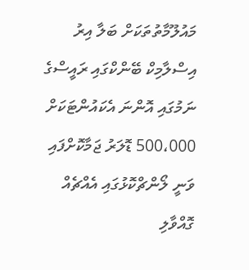މައުލޫމާތުތަކަށް ބަލާ އިރު އިސްލާމިކް ބޭންކްގައި ރައީސްގެ ނަމުގައި އޮންނަ އެކައުންޓަކަށް 500،000 ޑޮލަރު ޖަމާކޮށްފައި ވަނީ ލޯންޗްކޮޅުގައި އެއްޗެއް ގޮއްވާލި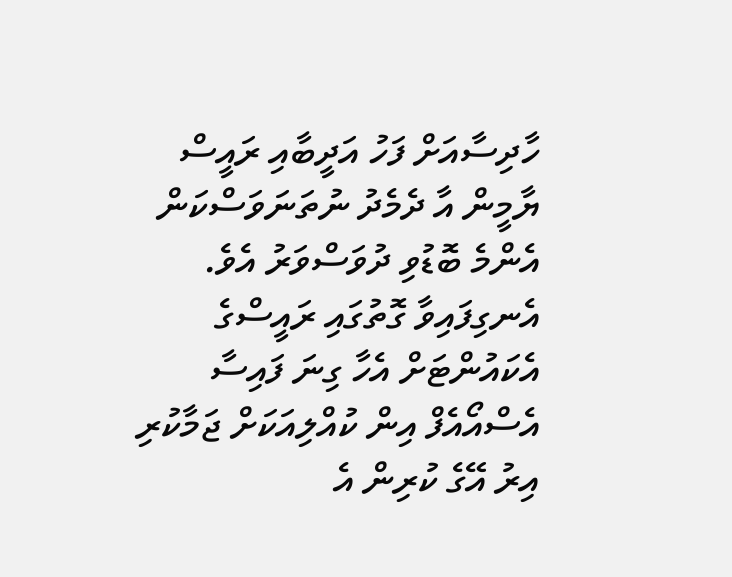ހާދިސާއަށް ފަހު އަދީބާއި ރައީސް ޔާމީން އާ ދެމެދު ނުތަނަވަސްކަން އެންމެ ބޮޑުވި ދުވަސްވަރު އެވެ. އެނގިފައިވާ ގޮތުގައި ރައީސްގެ އެކައުންޓަށް އެހާ ގިނަ ފައިސާ އެސްއޯއެފް އިން ކުއްލިއަކަށް ޖަމާކުރި އިރު އޭގެ ކުރިން އެ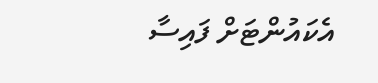އެކައުންޓަށް ފައިސާ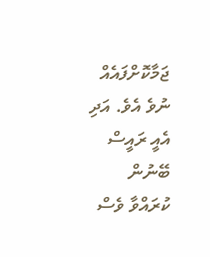ޖަމާކޮށްފައެއް ނުވެ އެވެ. އަދި އެއީ ރައީސް ބޭނުން ކުރައްވާ ވެސް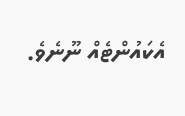އެކައުންޓެއް ނޫނެވެ.